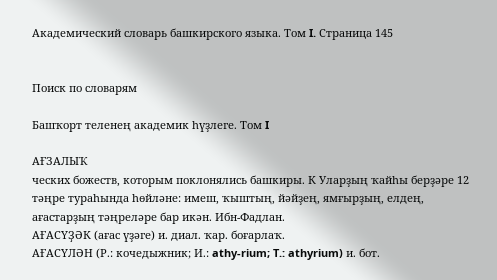Академический словарь башкирского языка. Том I. Страница 145


Поиск по словарям

Башҡорт теленең академик һүҙлеге. Том I

АҒЗАЛЫҠ
ческих божеств, которым поклонялись башкиры. К Уларҙың ҡайһы берҙәре 12 тәңре тураһында һөйләне: имеш, ҡыштың, йәйҙең, ямғырҙың, елдең, ағастарҙың тәңреләре бар икән. Ибн-Фадлан.
АҒАСҮҘӘК (ағас үҙәге) и. диал. ҡар. боғарлаҡ.
АҒАСҮЛӘН (Р.: кочедыжник; И.: athy-rium; T.: athyrium) и. бот.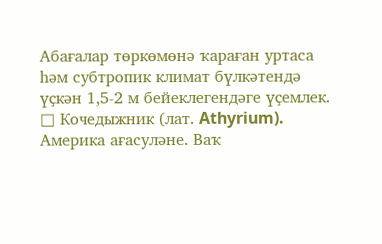Абағалар төркөмөнә ҡараған уртаса һәм субтропик климат бүлкәтендә үҫкән 1,5-2 м бейеклегендәге үҫемлек. □ Кочедыжник (лат. Athyrium). Америка ағасуләне. Ваҡ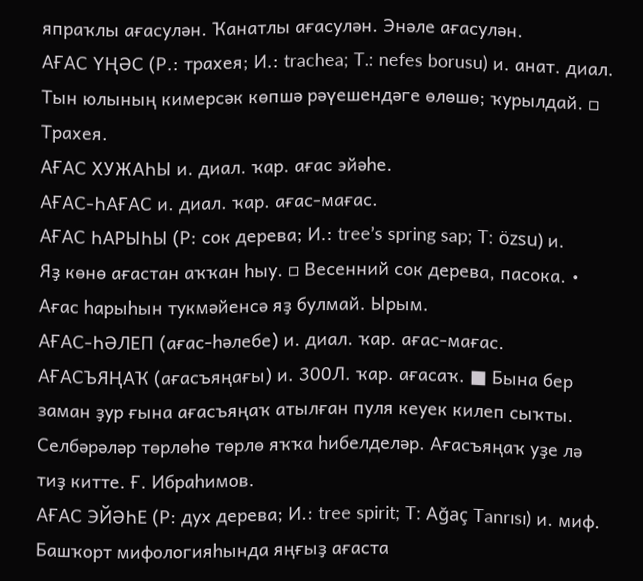япраҡлы ағасулән. Ҡанатлы ағасулән. Энәле ағасулән.
АҒАС ҮҢӘС (Р.: трахея; И.: trachea; T.: nefes borusu) и. анат. диал.
Тын юлының кимерсәк көпшә рәүешендәге өлөшө; ҡурылдай. □ Трахея.
АҒАС ХУЖАҺЫ и. диал. ҡар. ағас эйәһе.
АҒАС-ҺАҒАС и. диал. ҡар. ағас-мағас.
АҒАС ҺАРЫҺЫ (Р: сок дерева; И.: tree’s spring sap; T: özsu) и.
Яҙ көнө ағастан аҡҡан һыу. □ Весенний сок дерева, пасока. • Ағас һарыһын тукмәйенсә яҙ булмай. Ырым.
АҒАС-ҺӘЛЕП (ағас-һәлебе) и. диал. ҡар. ағас-мағас.
АҒАСЪЯҢАҠ (ағасъяңағы) и. 300Л. ҡар. ағасаҡ. ■ Бына бер заман ҙур ғына ағасъяңаҡ атылған пуля кеуек килеп сыҡты. Селбәрәләр төрлөһө төрлө яҡҡа һибелделәр. Ағасъяңаҡ уҙе лә тиҙ китте. Ғ. Ибраһимов.
АҒАС ЭЙӘҺЕ (Р: дух дерева; И.: tree spirit; T: Ağaç Tanrısı) и. миф.
Башҡорт мифологияһында яңғыҙ ағаста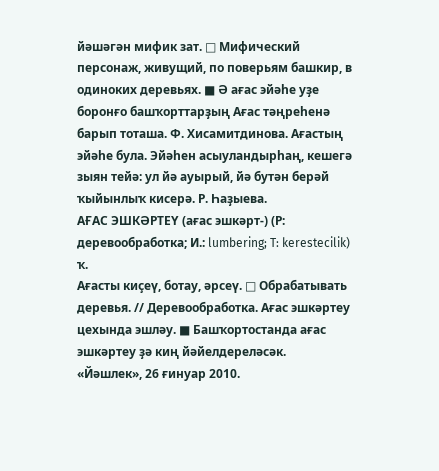йәшәгән мифик зат. □ Мифический персонаж, живущий, по поверьям башкир, в одиноких деревьях. ■ Ә ағас эйәһе уҙе боронғо башҡорттарҙың Ағас тәңреһенә барып тоташа. Ф. Хисамитдинова. Ағастың эйәһе була. Эйәһен асыуландырһаң, кешегә зыян тейә: ул йә ауырый, йә бутән берәй ҡыйынлыҡ кисерә. Р. Һаҙыева.
АҒАС ЭШКӘРТЕҮ (ағас эшкәрт-) (Р: деревообработка; И.: lumbering; T: kerestecilik) ҡ.
Ағасты киҫеү, ботау, әрсеү. □ Обрабатывать деревья. // Деревообработка. Ағас эшкәртеу цехында эшләу. ■ Башҡортостанда ағас эшкәртеу ҙә киң йәйелдереләсәк. «Йәшлек», 26 ғинуар 2010.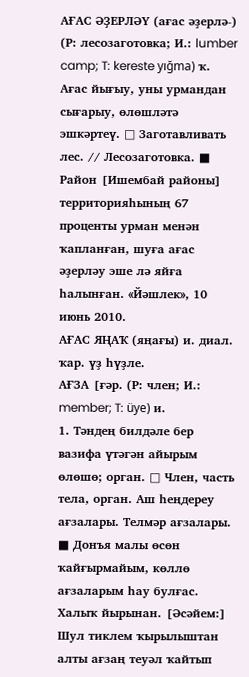АҒАС ӘҘЕРЛӘҮ (ағас әҙерлә-) (Р: лесозаготовка; И.: lumber camp; T: kereste yığma) ҡ.
Ағас йығыу, уны урмандан сығарыу, өлөшләтә эшкәртеү. □ Заготавливать лес. // Лесозаготовка. ■ Район [Ишембай районы] территорияһының 67 проценты урман менән ҡапланған, шуға ағас әҙерләу эше лә яйға һалынған. «Йәшлек», 10 июнь 2010.
АҒАС ЯҢАҠ (яңағы) и. диал. ҡар. үҙ һүҙле.
АҒЗА [ғәр. (Р: член; И.: member; T: üye) и.
1. Тәндең билдәле бер вазифа үтәгән айырым өлөшө; орган. □ Член, часть тела, орган. Аш һеңдереу ағзалары. Телмәр ағзалары. ■ Донъя малы өсөн ҡайғырмайым, көллө ағзаларым һау булғас. Халыҡ йырынан. [Әсәйем:] Шул тиклем ҡырылыштан алты ағзаң теуәл ҡайтып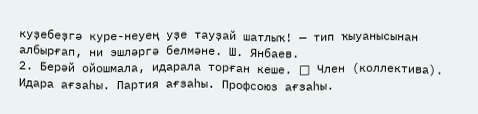куҙебеҙгә куре-неуең уҙе тауҙай шатлыҡ! — тип ҡыуанысынан албырғап, ни эшләргә белмәне. Ш. Янбаев.
2. Берәй ойошмала, идарала торған кеше. □ Член (коллектива). Идара ағзаһы. Партия ағзаһы. Профсоюз ағзаһы.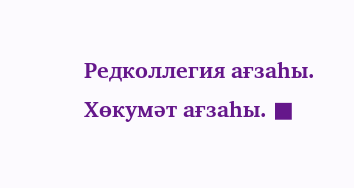Редколлегия ағзаһы. Хөкумәт ағзаһы. ■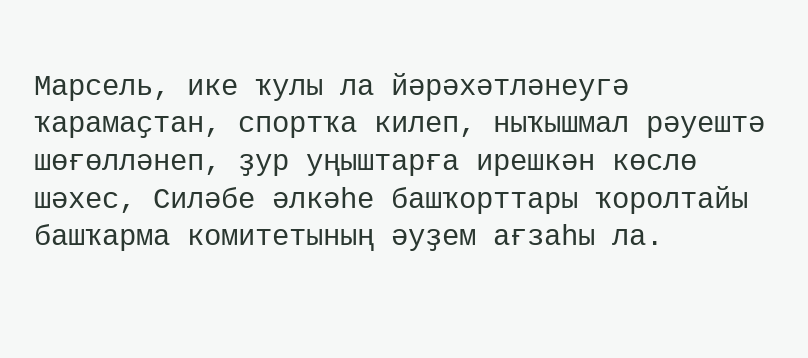Марсель, ике ҡулы ла йәрәхәтләнеугә ҡарамаҫтан, спортҡа килеп, ныҡышмал рәуештә шөғөлләнеп, ҙур уңыштарға ирешкән көслө шәхес, Силәбе әлкәһе башҡорттары ҡоролтайы башҡарма комитетының әуҙем ағзаһы ла.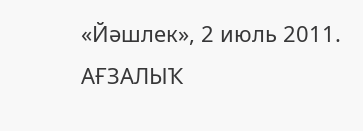«Йәшлек», 2 июль 2011.
АҒЗАЛЫҠ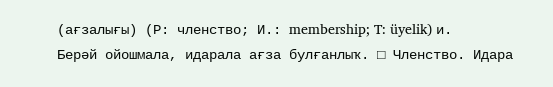(ағзалығы) (Р: членство; И.: membership; T: üyelik) и.
Берәй ойошмала, идарала ағза булғанлыҡ. □ Членство. Идара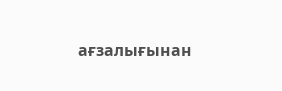ағзалығынан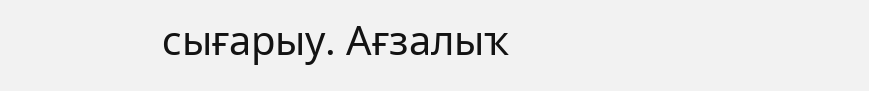сығарыу. Ағзалыҡ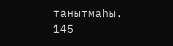танытмаһы.
145